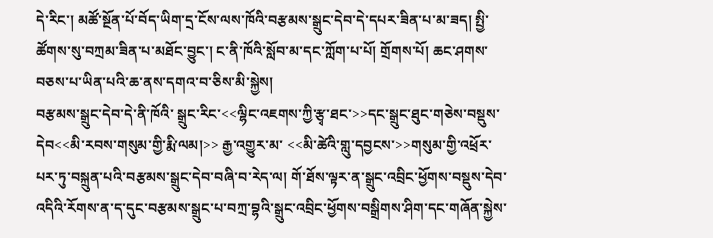དེ་རིང་། མཚོ་སྔོན་པོ་བོད་ཡིག་དྲ་ངོས་ལས་ཁོའི་བརྩམས་སྒྲུང་དེབ་དེ་དཔར་ཟིན་པ་མ་ཟད། སྤྱི་ཚོགས་སུ་བཀྲམ་ཟིན་པ་མཐོང་བྱུང་། ང་ནི་ཁོའི་སློབ་མ་དང་ཀློག་པ་པོ། གྲོགས་པོ། ཆང་ཤགས་བཅས་པ་ཡིན་པའི་ཆ་ནས་དགའ་བ་ཅིས་མི་སྐྱེས།
བརྩམས་སྒྲུང་དེབ་དེ་ནི་ཁོའི་ སྒྲུང་རིང་<<ལྷིང་འཇགས་ཀྱི་རྩྭ་ཐང་>>དང་སྒྲུང་ཐུང་གཅེས་བསྡུས་དེབ<<མི་རབས་གསུམ་གྱི་རྨི་ལམ།>> རྒྱ་འགྱུར་མ་ <<མི་ཚེའི་གླུ་དབྱངས་>>གསུམ་གྱི་འཕྲོར་པར་ཏུ་བསྐྲུན་པའི་བརྩམས་སྒྲུང་དེབ་བཞི་བ་རེད་ལ། གོ་ཐོས་ལྟར་ན་སྒྲུང་འབྲིང་ཕྱོགས་བསྡུས་དེབ་འདིའི་རོགས་ན་ད་དུང་བརྩམས་སྒྲུང་པ་བཀྲ་བྷའི་སྒྲུང་འབྲིང་ཕྱོགས་བསྒྲིགས་ཤིག་དང་གཞོན་སྐྱེས་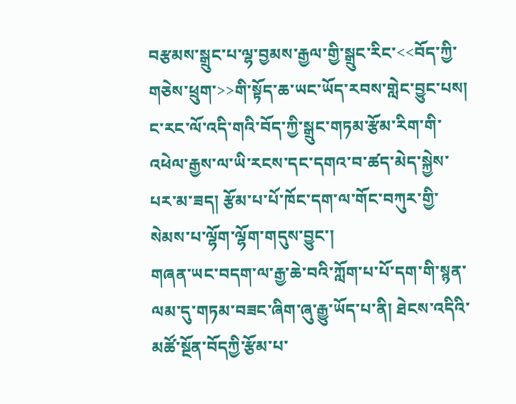བརྩམས་སྒྲུང་པ་ལྷ་བྱམས་རྒྱལ་གྱི་སྒྲུང་རིང་<<བོད་ཀྱི་གཅེས་ཕྲུག་>>གི་སྟོད་ཆ་ཡང་ཡོད་རབས་གླེང་བྱུང་པས། ང་རང་ལོ་འདི་གའི་བོད་ཀྱི་སྒྲུང་གཏམ་རྩོམ་རིག་གི་འཕེལ་རྒྱས་ལ་ཡི་རངས་དང་དགའ་བ་ཚད་མེད་སྐྱེས་པར་མ་ཟད། རྩོམ་པ་པོ་ཁོང་དག་ལ་གོང་བཀུར་གྱི་སེམས་པ་ལྷོག་ལྷོག་གདུས་བྱུང་།
གཞན་ཡང་བདག་ལ་རྒྱ་ཆེ་བའི་ཀློག་པ་པོ་དག་གི་སྙན་ལམ་དུ་གཏམ་བཟང་ཞིག་ཞུ་རྒྱུ་ཡོད་པ་ནི། ཐེངས་འདིའི་མཚོ་སྔོན་བོདཀྱི་རྩོམ་པ་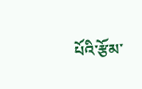པོའི་རྩོམ་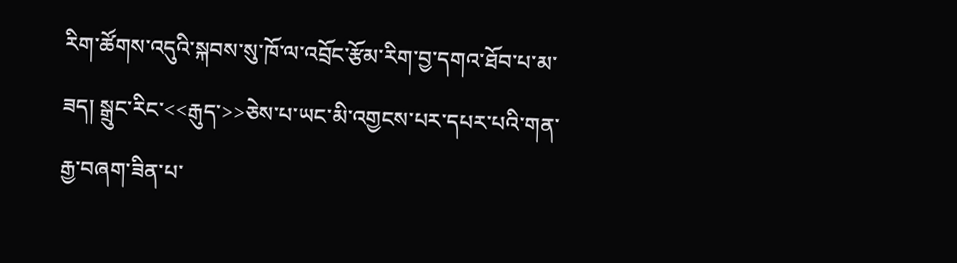རིག་ཚོགས་འདུའི་སྐབས་སུ་ཁོ་ལ་འབྲོང་རྩོམ་རིག་བྱ་དགའ་ཐོབ་པ་མ་ཟད། སྒྲུང་རིང་<<རྒུད་>>ཅེས་པ་ཡང་མི་འགྱངས་པར་དཔར་པའི་གན་རྒྱ་བཞག་ཟིན་པ་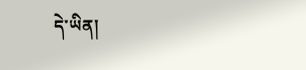དེ་ཡིན།